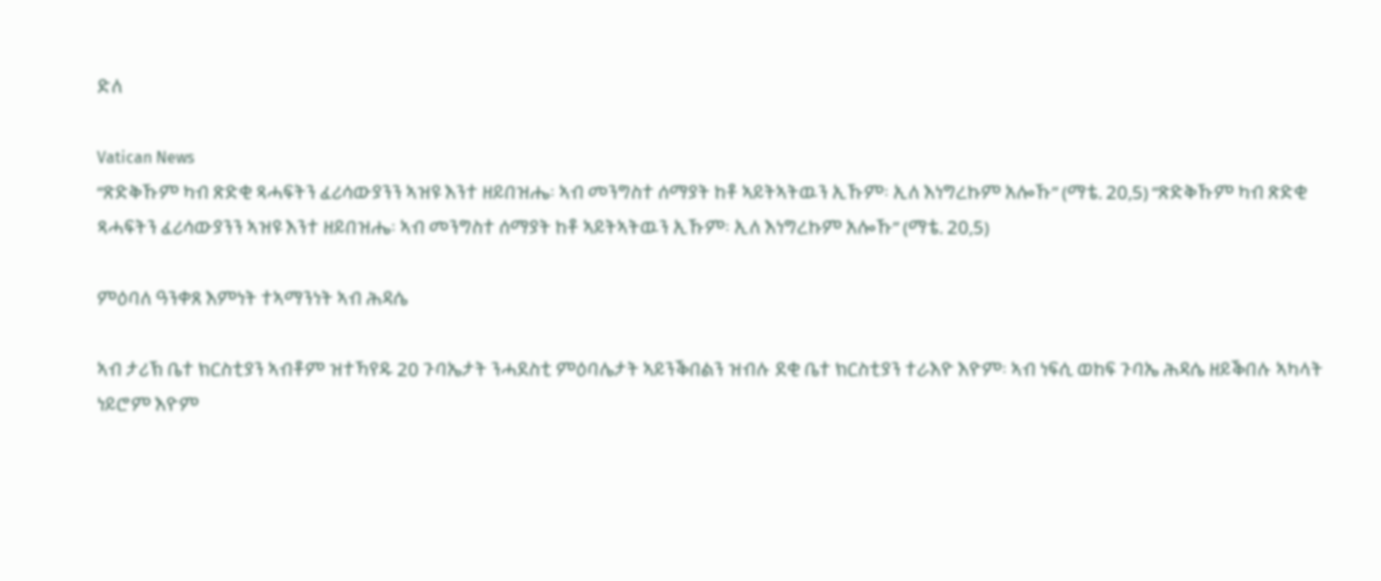ድለ

Vatican News
“ጽድቅኹም ካብ ጽድቂ ጻሓፍትን ፈሪሳውያንን ኣዝዩ እንተ ዘይበዝሔ፡ ኣብ መንግስተ ሰማያት ከቶ ኣይትኣትዉን ኢኹም፡ ኢለ እነግረኩም አሎኹ” (ማቴ. 20,5) “ጽድቅኹም ካብ ጽድቂ ጻሓፍትን ፈሪሳውያንን ኣዝዩ እንተ ዘይበዝሔ፡ ኣብ መንግስተ ሰማያት ከቶ ኣይትኣትዉን ኢኹም፡ ኢለ እነግረኩም አሎኹ” (ማቴ. 20,5)

ምዕባለ ዓንቀጸ እምነት ተኣማንነት ኣብ ሕዳሴ

ኣብ ታሪኽ ቤተ ክርስቲያን ኣብቶም ዝተኻየዱ 20 ጉባኤታት ንሓደስቲ ምዕባሌታት ኣይንቕበልን ዝብሉ ደቂ ቤተ ክርስቲያን ተራእዮ እዮም፡ ኣብ ነፍሲ ወከፍ ጉባኤ ሕዳሴ ዘይቕበሉ ኣካላት ነይሮም እዮም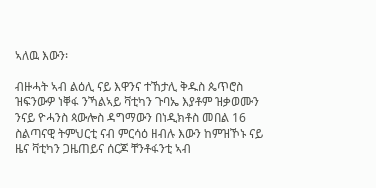ኣለዉ እውን፡

ብዙሓት ኣብ ልዕሊ ናይ እዋንና ተኸታሊ ቅዱስ ጴጥሮስ ዝፍንውዎ ነቐፋ ንኻልኣይ ቫቲካን ጉባኤ እያቶም ዝቃወሙን ንናይ ዮሓንስ ጳውሎስ ዳግማውን በነዲክቶስ መበል 16 ስልጣናዊ ትምህርቲ ናብ ምርሳዕ ዘብሉ እውን ከምዝኾኑ ናይ ዜና ቫቲካን ጋዜጠይና ሰርጆ ቸንቶፋንቲ ኣብ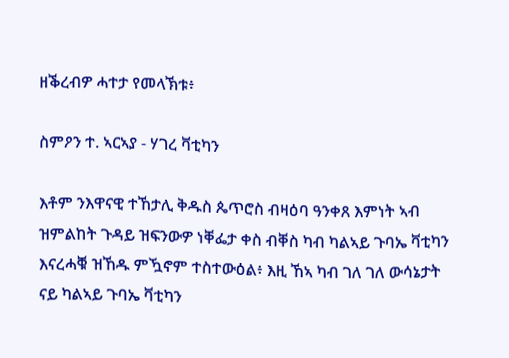ዘቕረብዎ ሓተታ የመላኽቱ፥

ስምዖን ተ. ኣርኣያ - ሃገረ ቫቲካን

እቶም ንእዋናዊ ተኸታሊ ቅዱስ ጴጥሮስ ብዛዕባ ዓንቀጸ እምነት ኣብ ዝምልከት ጉዳይ ዝፍንውዎ ነቐፌታ ቀስ ብቐስ ካብ ካልኣይ ጉባኤ ቫቲካን እናረሓቑ ዝኸዱ ምዃኖም ተስተውዕል፥ እዚ ኸኣ ካብ ገለ ገለ ውሳኔታት ናይ ካልኣይ ጉባኤ ቫቲካን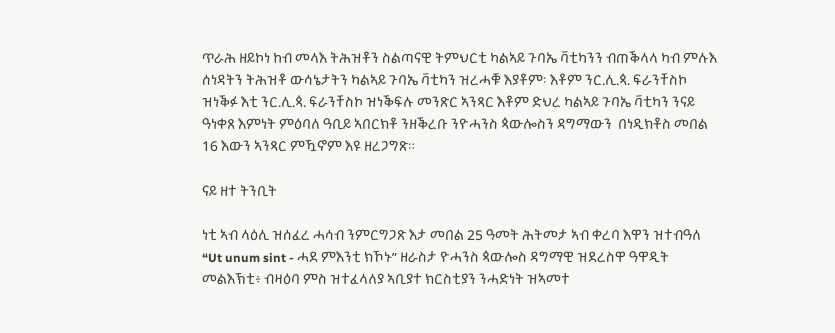ጥራሕ ዘይኮነ ከብ መላእ ትሕዝቶን ስልጣናዊ ትምህርቲ ካልኣይ ጉባኤ ቫቲካንን ብጠቕላላ ካብ ምሉእ ሰነዳትን ትሕዝቶ ውሳኔታትን ካልኣይ ጉባኤ ቫቲካን ዝረሓቑ እያቶም፡ እቶም ንር.ሊ.ጳ. ፍራንቸስኮ ዝነቕፉ እቲ ንር.ሊ.ጳ. ፍራንቸስኮ ዝነቕፍሉ መንጽር ኣንጻር እቶም ድህረ ካልኣይ ጉባኤ ቫቲካን ንናይ ዓነቀጸ እምነት ምዕባለ ዓቢይ ኣበርክቶ ንዘቕረቡ ንዮሓንስ ጳውሎስን ዳግማውን  በነዲክቶስ መበል 16 እውን ኣንጻር ምዃኖም እዩ ዘረጋግጽ።

ናይ ዘተ ትንቢት

ነቲ ኣብ ላዕሊ ዝሰፈረ ሓሳብ ንምርግጋጽ እታ መበል 25 ዓመት ሕትመታ ኣብ ቀረባ እዋን ዝተብዓለ “Ut unum sint - ሓደ ምእንቲ ክኾኑ” ዘራስታ ዮሓንስ ጳውሎስ ዳግማዊ ዝደረስዋ ዓዋዲት መልእኽቲ፥ ብዛዕባ ምስ ዝተፈላለያ ኣቢያተ ክርስቲያን ንሓድነት ዝኣመተ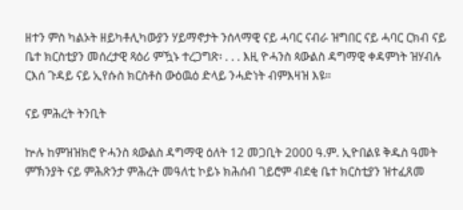ዘተን ምስ ካልኦት ዘይካቶሊካውያን ሃይማኖታት ንሰላማዊ ናይ ሓባር ናብራ ዝግበር ናይ ሓባር ርክብ ናይ ቤተ ክርስቲያን መሰረታዊ ጻዕሪ ምዃኑ ተረጋግጽ፡ . . . እዚ ዮሓንስ ጳውልስ ዳግማዊ ቀዳምነት ዝሃብሉ ርእሰ ጉዳይ ናይ ኢየሱስ ክርስቶስ ውዕዉዕ ድላይ ንሓድነት ብምእዛዝ እዩ።

ናይ ምሕረት ትንቢት

ኵሉ ከምዝዝክሮ ዮሓንስ ጳውልስ ዳግማዊ ዕለት 12 መጋቢት 2000 ዓ.ም. ኢዮበልዩ ቅዱስ ዓመት ምኽንያት ናይ ምሕጽንታ ምሕረት መዓለቲ ኮይኑ ክሕሰብ ገይሮም ብደቂ ቤተ ክርስቲያን ዝተፈጸመ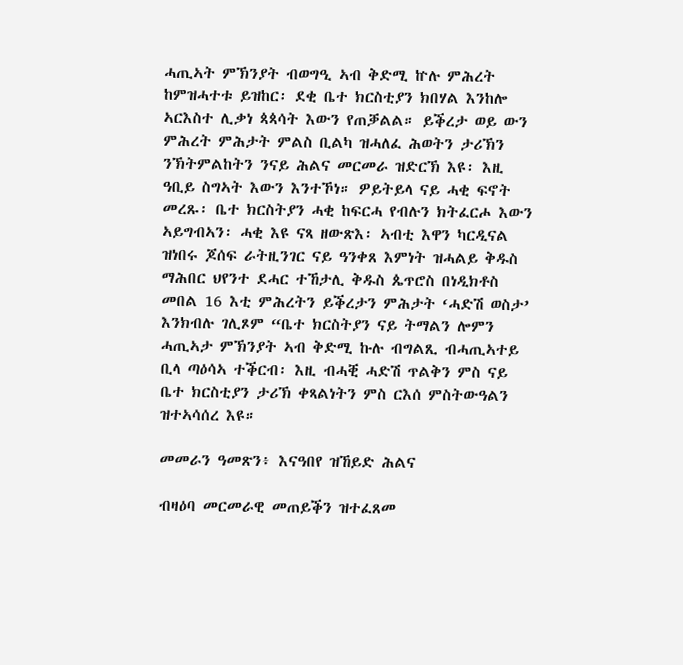ሓጢኣት ምኽንያት ብወግዒ ኣብ ቅድሚ ኵሉ ምሕረት ከምዝሓተቱ ይዝከር፡ ደቂ ቤተ ክርስቲያን ክበሃል እንከሎ ኣርእስተ ሊቃነ ጳጳሳት እውን የጠቓልል። ይቕረታ ወይ ውን ምሕረት ምሕታት ምልስ ቢልካ ዝሓለፈ ሕወትን ታሪኽን ንኽትምልከትን ንናይ ሕልና መርመራ ዝድርኽ እዩ፡ እዚ ዓቢይ ስግኣት እውን እንተኾነ። ዎይትይላ ናይ ሓቂ ፍኖት መረጹ፡ ቤተ ክርስትያን ሓቂ ከፍርሓ የብሉን ክትፈርሖ እውን ኣይግብኣን፡ ሓቂ እዩ ናጻ ዘውጽእ፡ ኣብቲ እዋን ካርዲናል ዝነበሩ ጆሰፍ ራትዚንገር ናይ ዓንቀጸ እምነት ዝሓልይ ቅዱስ ማሕበር ህየንተ ደሓር ተኸታሊ ቅዱስ ጴጥሮስ በነዲክቶስ መበል 16 እቲ ምሕረትን ይቕረታን ምሕታት ‘ሓድሽ ወስታ’ እንክብሉ ገሊጾም “ቤተ ክርስትያን ናይ ትማልን ሎምን ሓጢኣታ ምኽንያት ኣብ ቅድሚ ኩሉ ብግልጺ ብሓጢኣተይ ቢላ ጣዕሳኣ ተቕርብ፡ እዚ ብሓቒ ሓድሽ ጥልቅን ምስ ናይ ቤተ ክርስቲያን ታሪኽ ቀጻልነትን ምስ ርእሰ ምስትውዓልን ዝተኣሳሰረ እዩ።

መመራን ዓመጽን፥ እናዓበየ ዝኸይድ ሕልና

ብዛዕባ መርመራዊ መጠይቕን ዝተፈጸመ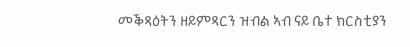መቕጻዕትን ዘይምጻርን ዝብል ኣብ ናይ ቤተ ክርስቲያን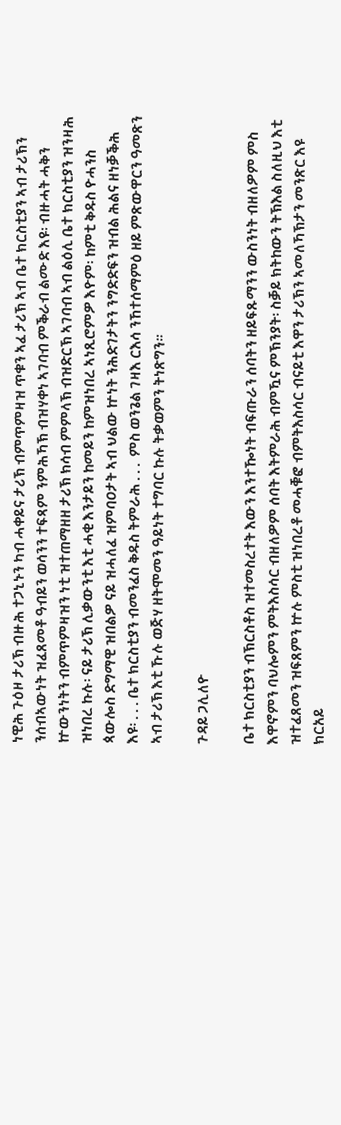ነዊሕ ጉዕዞ ታሪኽ ብዙሕ ተጋኒኑን ካብ ሓቀይና ታሪኽ ብምጥምዛዝ ጥቁን ኣፈ ታሪኽ ኣብ ቤተ ክርስቲያን ኣብ ታሪኽን ንሰብኣውነት ዝፈጸመቶ ዓብይን ወሳንን ተፍጻም ንምሕኻኽ ብዝሃቀነ ኣገባብ ምቕራብ ልሙድ እዩ፡ ብዙሓት ሓቅን ኵውንነትን ብምጥምዛዝን ነቲ ዝተጠማዘዘ ታሪኽ ክሳብ ምምላኽ ብዝድርኽ ኣገባብ ኣብ ልዕሊ ቤተ ክርስቲያን ዝንዛሕ ዝነበረ ኩሉ፡ ናይ ታሪኽ ሊቃውንቲ እቲ ሓቂ እንታይን ከመይን ከምዝነበረ ኣነጺሮምዎ እዮም፡ ከምቲ ቅዱስ ዮሓንስ ጳውሎስ ድግማዊ ዝበልዎ ናይ ዝሓለፈ ዝምባዐታት ኣብ ህልው ኵነት ንሕድገታትን ንግድድፍን ዝብል ሕልና ዘነቓቕሕ እዩ፡ . . . ቤተ ክርስቲያን ብመንፈስ ቅዱስ ትምራሕ . . .  ምስ ወንጌል ገዛእ ርእሳ ንኸተሰማምዕ ዘይ ምጽውዋርን ዓመጽን ኣብ ታሪኽ እቲ ኹሉ ወጅሃ ዘትሞመን ዓይነት ተግባር ኩሉ ትቃወምን ትነጽግን።

ጉዳይ ጋሊለዮ

ቤተ ክርስቲያን ብኽርስቶስ ዝተመስረተት እውን እንተዀነት ብፍጡራን ሰባትን ዘይፍጹማንን ውስንነት ብዘለዎም ምስ እዋኖምን ባህሎምን ምትእስሳር ብዘለዎም ሰባት እትምራሕ ብምዃና ምኽንያት፡ ስቓይ ክትከውን ትኽእል ስለዚህ እቲ ዝተፈጸመን ዝፍጸምን ኵሉ ምስቲ ዝነበረቶ መሓቑፎ ብምትእስሳር ብናይቲ እዋን ታሪኽን ኣመለኻኽታን መንጽር እዩ ክርአይ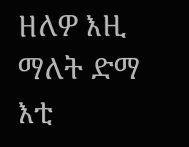ዘለዎ እዚ ማለት ድማ እቲ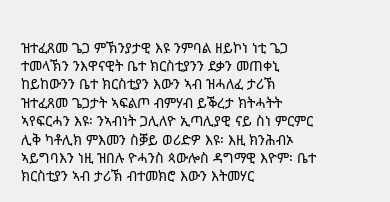ዝተፈጸመ ጌጋ ምኽንያታዊ እዩ ንምባል ዘይኮነ ነቲ ጌጋ ተመላኽን ንእዋናዊት ቤተ ክርስቲያንን ደቃን መጠቀኒ ከይከውንን ቤተ ክርስቲያን እውን ኣብ ዝሓለፈ ታሪኽ ዝተፈጸመ ጌጋታት ኣፍልጦ ብምሃብ ይቕረታ ክትሓትት ኣየፍርሓን እዩ፡ ንኣብነት ጋሊለዮ ኢጣሊያዊ ናይ ስነ ምርምር ሊቅ ካቶሊክ ምእመን ስቓይ ወሪድዎ እዩ፡ እዚ ክንሕብኦ ኣይግባእን ነዚ ዝበሉ ዮሓንስ ጳውሎስ ዳግማዊ እዮም፡ ቤተ ክርስቲያን ኣብ ታሪኽ ብተመክሮ እውን እትመሃር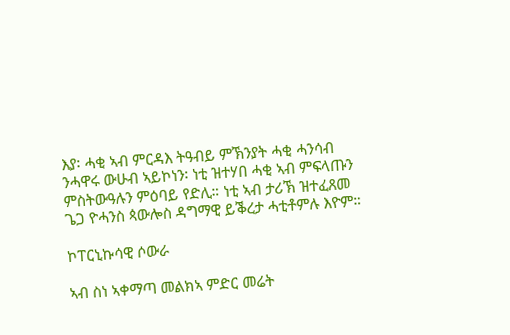እያ፡ ሓቂ ኣብ ምርዳእ ትዓብይ ምኽንያት ሓቂ ሓንሳብ ንሓዋሩ ውሁብ ኣይኮነን፡ ነቲ ዝተሃበ ሓቂ ኣብ ምፍላጡን ምስትውዓሉን ምዕባይ የድሊ። ነቲ ኣብ ታሪኽ ዝተፈጸመ ጌጋ ዮሓንስ ጳውሎስ ዳግማዊ ይቕረታ ሓቲቶምሉ እዮም።

ኮፐርኒኩሳዊ ሶውራ

ኣብ ስነ ኣቀማጣ መልክኣ ምድር መሬት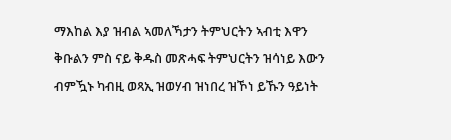ማእከል እያ ዝብል ኣመለኻታን ትምህርትን ኣብቲ እዋን ቅቡልን ምስ ናይ ቅዱስ መጽሓፍ ትምህርትን ዝሳነይ እውን ብምዃኑ ካብዚ ወጻኢ ዝወሃብ ዝነበረ ዝኾነ ይኹን ዓይነት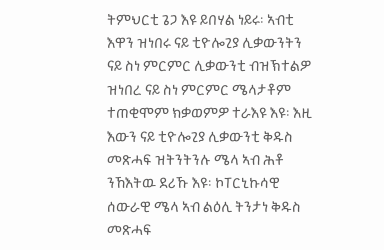ትምህርቲ ጌጋ እዩ ይበሃል ነይሩ፡ ኣብቲ እዋን ዝነበሩ ናይ ቲዮሎጊያ ሊቃውንትን ናይ ስነ ምርምር ሊቃውንቲ ብዝኽተልዎ ዝነበረ ናይ ስነ ምርምር ሜላታቶም ተጠቂሞም ክቃወምዎ ተራእዩ እዩ፡ እዚ እውን ናይ ቲዮሎጊያ ሊቃውንቲ ቅዱስ መጽሓፍ ዝትንትንሉ ሜላ ኣብ ሕቶ ንኸእትዉ ደሪኹ እዩ፡ ኮፐርኒኩሳዊ ሰውራዊ ሜላ ኣብ ልዕሊ ትንታነ ቅዱስ መጽሓፍ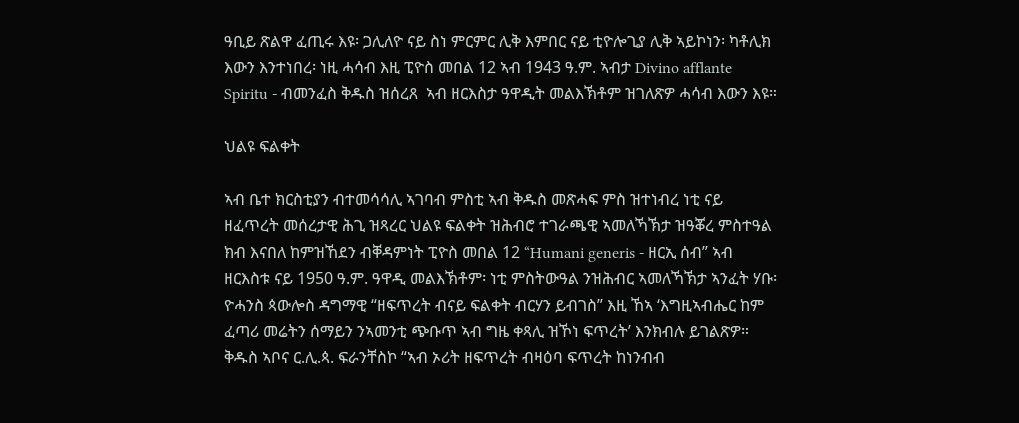ዓቢይ ጽልዋ ፈጢሩ እዩ፡ ጋሊለዮ ናይ ስነ ምርምር ሊቅ እምበር ናይ ቲዮሎጊያ ሊቅ ኣይኮነን፡ ካቶሊክ እውን እንተነበረ፡ ነዚ ሓሳብ እዚ ፒዮስ መበል 12 ኣብ 1943 ዓ.ም. ኣብታ Divino afflante Spiritu - ብመንፈስ ቅዱስ ዝሰረጸ  ኣብ ዘርእስታ ዓዋዲት መልእኽቶም ዝገለጽዎ ሓሳብ እውን እዩ።

ህልዩ ፍልቀት

ኣብ ቤተ ክርስቲያን ብተመሳሳሊ ኣገባብ ምስቲ ኣብ ቅዱስ መጽሓፍ ምስ ዝተነብረ ነቲ ናይ ዘፈጥረት መሰረታዊ ሕጊ ዝጻረር ህልዩ ፍልቀት ዝሕብሮ ተገራጫዊ ኣመለኻኽታ ዝዓቖረ ምስተዓል ክብ እናበለ ከምዝኸደን ብቐዳምነት ፒዮስ መበል 12 “Humani generis - ዘርኢ ሰብ” ኣብ ዘርእስቱ ናይ 1950 ዓ.ም. ዓዋዲ መልእኽቶም፡ ነቲ ምስትውዓል ንዝሕብር ኣመለኻኽታ ኣንፈት ሃቡ፡ ዮሓንስ ጳውሎስ ዳግማዊ “ዘፍጥረት ብናይ ፍልቀት ብርሃን ይብገስ” እዚ ኸኣ ‘እግዚኣብሔር ከም ፈጣሪ መሬትን ሰማይን ንኣመንቲ ጭቡጥ ኣብ ግዜ ቀጻሊ ዝኾነ ፍጥረት’ እንክብሉ ይገልጽዎ። ቅዱስ ኣቦና ር.ሊ.ጳ. ፍራንቸስኮ “ኣብ ኦሪት ዘፍጥረት ብዛዕባ ፍጥረት ከነንብብ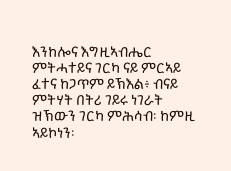እንከሎና እግዚኣብሔር ምትሓተይና ገርካ ናይ ምርኣይ ፈተና ከጋጥም ይኽእል፥ ብናይ ምትሃት በትሪ ገይሩ ነገራት ዝኽውን ገርካ ምሕሳብ፡ ከምዚ ኣይኮነን፡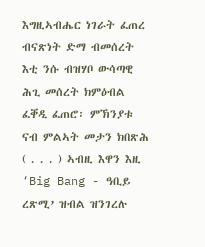እግዚኣብሔር ነገራት ፈጠረ ብናጽነት ድማ ብመሰረት እቲ ንሱ ብዝሃቦ ውሳጣዊ ሕጊ መሰረት ክምዕብል ፈቐዲ ፈጠሮ፡ ምኽንያቱ ናብ ምልኣት መታን ክበጽሕ ( . . . ) ኣብዚ እዋን እዚ ‘Big Bang - ዓቢይ ረጽሚ’ ዝብል ዝንገረሉ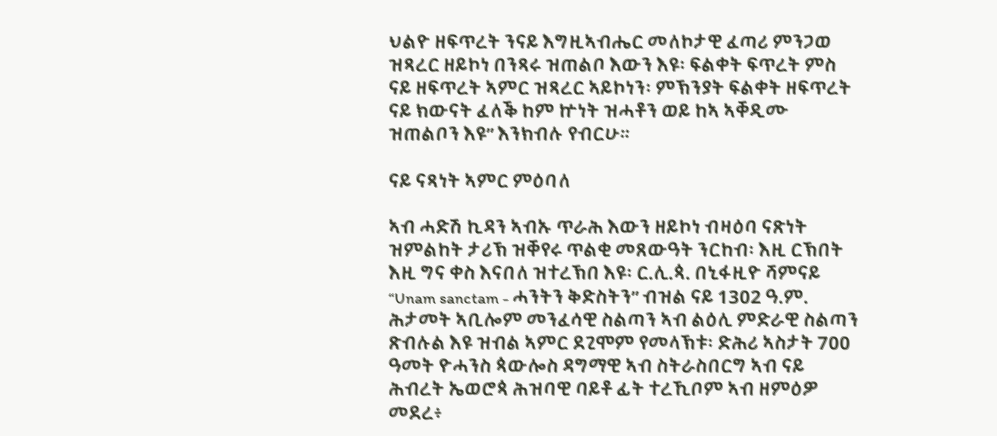ህልዮ ዘፍጥረት ንናይ እግዚኣብሔር መለኮታዊ ፈጣሪ ምንጋወ ዝጻረር ዘይኮነ በንጻሩ ዝጠልቦ እውን እዩ፡ ፍልቀት ፍጥረት ምስ ናይ ዘፍጥረት ኣምር ዝጻረር ኣይኮነን፡ ምኽንያት ፍልቀት ዘፍጥረት ናይ ክውናት ፈለቕ ከም ኵነት ዝሓቶን ወይ ከኣ ኣቐዲሙ ዝጠልቦን እዩ” እንክብሉ የብርሁ።

ናይ ናጻነት ኣምር ምዕባለ

ኣብ ሓድሽ ኪዳን ኣብኡ ጥራሕ እውን ዘይኮነ ብዛዕባ ናጽነት ዝምልከት ታሪኽ ዝቐየሩ ጥልቂ መጸውዓት ንርከብ፡ እዚ ርኽበት እዚ ግና ቀስ እናበለ ዝተረኽበ እዩ፡ ር.ሊ.ጳ. በኒፋዚዮ ሻምናይ “Unam sanctam - ሓንትን ቅድስትን” ብዝል ናይ 1302 ዓ.ም. ሕታመት ኣቢሎም መንፈሳዊ ስልጣን ኣብ ልዕሊ ምድራዊ ስልጣን ጽብሉል እዩ ዝብል ኣምር ደጊሞም የመላኽቱ፡ ድሕሪ ኣስታት 700 ዓመት ዮሓንስ ጳውሎስ ዳግማዊ ኣብ ስትራስበርግ ኣብ ናይ ሕብረት ኤወሮጳ ሕዝባዊ ባይቶ ፊት ተረኺቦም ኣብ ዘምዕዎ መደረ፥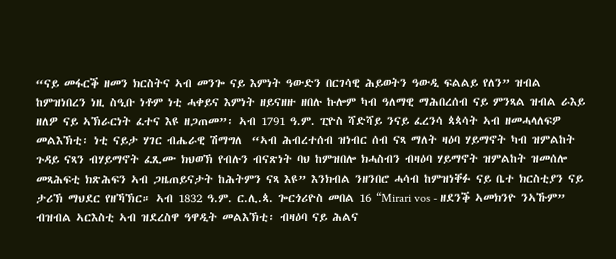“ናይ መፋርቕ ዘመን ክርስትና ኣብ መንጐ ናይ እምነት ዓውድን በርገሳዊ ሕይወትን ዓውዲ ፍልልይ የለን” ዝብል ከምዝነበረን ነዚ ስዒቡ ነቶም ነቲ ሓቀይና እምነት ዘይናዘዙ ዘበሉ ኩሎም ካብ ዓለማዊ ማሕበረሰብ ናይ ምንጻል ዝብል ራእይ ዘለዎ ናይ ኣኽራርነት ፈተና እዩ ዘጋጠመ”፡ ኣብ 1791 ዓ.ም. ፒዮስ ሻድሻይ ንናይ ፈረንሳ ጳጳሳት ኣብ ዘመሓላለፍዎ መልእኽቲ፡ ነቲ ናይታ ሃገር ብሔራዊ ሽማግለ  “ኣብ ሕብረተሰብ ዝነብር ሰብ ናጻ ማለት ዛዕባ ሃይማኖት ካብ ዝምልከት ጉዳይ ናጻን ብሃይማኖት ፈጺሙ ክህወኽ የብሉን ብናጽነት ባህ ከምዝበሎ ክሓስብን ብዛዕባ ሃይማኖት ዝምልከት ዝመሰሎ መጻሕፍቲ ክጽሕፍን ኣብ ጋዜጠይናታት ከሕትምን ናጻ እዩ” እንክብል ንዘንበሮ ሓሳብ ከምዝነቐፉ ናይ ቤተ ክርስቲያን ናይ ታሪኽ ማህደር የዘኻኽር። ኣብ 1832 ዓ.ም. ር.ሊ.ጳ. ጐርጎሪዮስ መበል 16 “Mirari vos - ዘደንቕ ኣመክንዮ ንኣኹም” ብዝብል ኣርእስቲ ኣብ ዝደረስዋ ዓዋዲት መልእኽቲ፡ ብዛዕባ ናይ ሕልና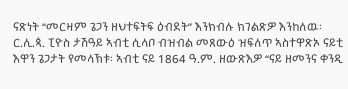ናጽነት “መርዛም ጌጋን ዘህተፍትፍ ዕብደት” እንክብሉ ክገልጽዎ እንከለዉ፡ ር.ሊ.ጳ. ፒዮስ ታሽዓይ ኣብቲ ሲላቦ ብዝብል መጸውዕ ዝፍለጥ ኣስተዋጽኦ ናይቲ እዋን ጌጋታት የመላኽቱ፡ ኣብቲ ናይ 1864 ዓ.ም. ዘውጽእዎ “ናይ ዘመንና ቀንዲ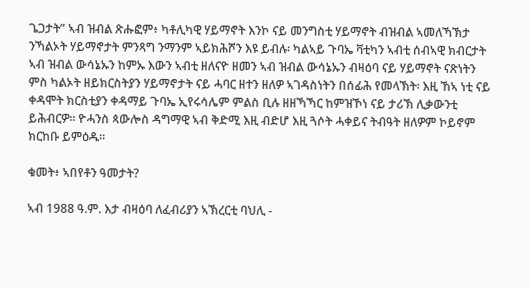ጌጋታት” ኣብ ዝብል ጽሑፎም፥ ካቶሊካዊ ሃይማኖት እንኮ ናይ መንግስቲ ሃይማኖት ብዝብል ኣመለኻኽታ ንኻልኦት ሃይማኖታት ምንጻግ ንማንም ኣይክሕሾን እዩ ይብሉ፡ ካልኣይ ጉባኤ ቫቲካን ኣብቲ ሰብኣዊ ክብርታት ኣብ ዝብል ውሳኔኡን ከምኡ እውን ኣብቲ ዘለናዮ ዘመን ኣብ ዝብል ውሳኔኡን ብዛዕባ ናይ ሃይማኖት ናጽነትን ምስ ካልኦት ዘይክርስትያን ሃይማኖታት ናይ ሓባር ዘተን ዘለዎ ኣገዳስነትን በሰፊሕ የመላኽት፡ እዚ ኸኣ ነቲ ናይ ቀዳሞት ክርስቲያን ቀዳማይ ጉባኤ ኢየሩሳሌም ምልስ ቢሉ ዘዘኻኻር ከምዝኾነ ናይ ታሪኽ ሊቃውንቲ ይሕብርዎ። ዮሓንስ ጳውሎስ ዳግማዊ ኣብ ቅድሚ እዚ ብድሆ እዚ ጓሶት ሓቀይና ትብዓት ዘለዎም ኮይኖም ክርከቡ ይምዕዱ።

ቁመት፥ ኣበየቶን ዓመታት?

ኣብ 1988 ዓ.ም. እታ ብዛዕባ ለፈብሪያን ኣኽረርቲ ባህሊ -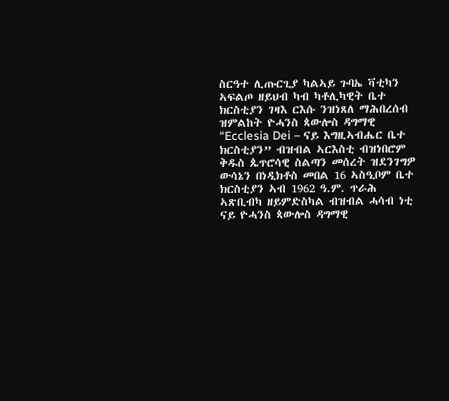ስርዓተ ሊጡርጊያ ካልኣይ ጉባኤ ቫቲካን ኣፍልጦ ዘይህብ ካብ ካቶሊካዊት ቤተ ክርስቲያን ገዛእ ርእሱ ንዝነጸለ ማሕበረሰብ ዝምልከት ዮሓንስ ጳውሎስ ዳግማዊ “Ecclesia Dei – ናይ እግዚኣብሔር ቤተ ክርስቲያን” ብዝብል ኣርእስቲ ብዝነበሮም ቅዱስ ጴጥሮሳዊ ስልጣን መሰረት ዝደንገግዎ ውሳኔን በነዲክቶስ መበል 16 ኣስዒቦም ቤተ ክርስቲያን ኣብ 1962 ዓ.ም. ጥራሕ ኣጽቢብካ ዘይምድስካል ብዝብል ሓሳብ ነቲ ናይ ዮሓንስ ጳውሎስ ዳግማዊ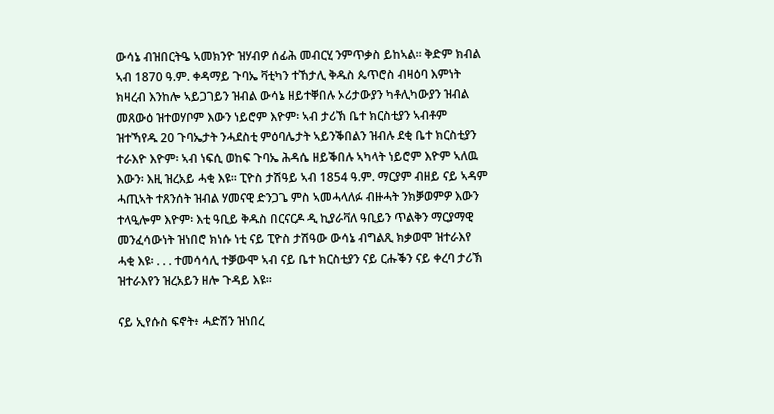ውሳኔ ብዝበርትዔ ኣመክንዮ ዝሃብዎ ሰፊሕ መብርሂ ንምጥቃስ ይከኣል። ቅድም ክብል ኣብ 1870 ዓ.ም. ቀዳማይ ጉባኤ ቫቲካን ተኸታሊ ቅዱስ ጴጥሮስ ብዛዕባ እምነት ክዛረብ እንከሎ ኣይጋገይን ዝብል ውሳኔ ዘይተቐበሉ ኦሪታውያን ካቶሊካውያን ዝብል መጸውዕ ዝተወሃቦም እውን ነይሮም እዮም፡ ኣብ ታሪኽ ቤተ ክርስቲያን ኣብቶም ዝተኻየዱ 20 ጉባኤታት ንሓደስቲ ምዕባሌታት ኣይንቕበልን ዝብሉ ደቂ ቤተ ክርስቲያን ተራእዮ እዮም፡ ኣብ ነፍሲ ወከፍ ጉባኤ ሕዳሴ ዘይቕበሉ ኣካላት ነይሮም እዮም ኣለዉ እውን፡ እዚ ዝረአይ ሓቂ እዩ። ፒዮስ ታሽዓይ ኣብ 1854 ዓ.ም. ማርያም ብዘይ ናይ ኣዳም ሓጢኣት ተጸንሰት ዝብል ሃመናዊ ድንጋጌ ምስ ኣመሓላለፉ ብዙሓት ንክቓወምዎ እውን ተላዒሎም እዮም፡ እቲ ዓቢይ ቅዱስ በርናርዶ ዲ ኪያራቫለ ዓቢይን ጥልቅን ማርያማዊ መንፈሳውነት ዝነበሮ ክነሱ ነቲ ናይ ፒዮስ ታሽዓው ውሳኔ ብግልጺ ክቃወሞ ዝተራእየ ሓቂ እዩ፡ . . . ተመሳሳሊ ተቓውሞ ኣብ ናይ ቤተ ክርስቲያን ናይ ርሑቕን ናይ ቀረባ ታሪኽ ዝተራእየን ዝረአይን ዘሎ ጉዳይ እዩ።

ናይ ኢየሱስ ፍኖት፥ ሓድሽን ዝነበረ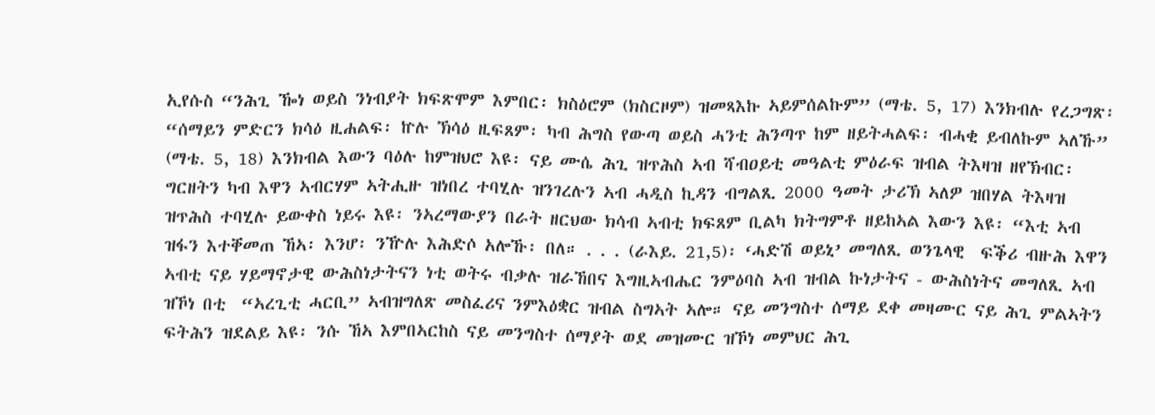ኢየሱስ “ንሕጊ ዀነ ወይስ ንነብያት ክፍጽሞም እምበር፡ ክስዕሮም (ክስርዞም) ዝመጻእኩ ኣይምሰልኩም” (ማቴ. 5, 17) እንክብሉ የረጋግጽ፡ “ሰማይን ምድርን ክሳዕ ዚሐልፍ፡ ኵሉ ኽሳዕ ዚፍጸም፡ ካብ ሕግስ የውጣ ወይስ ሓንቲ ሕንጣጥ ከም ዘይትሓልፍ፡ ብሓቂ ይብለኩም ኣለኹ” (ማቴ. 5, 18) እንክብል እውን ባዕሉ ከምዝህሮ እዩ፡ ናይ ሙሴ ሕጊ ዝጥሕስ ኣብ ሻብዐይቲ መዓልቲ ምዕራፍ ዝብል ትእዛዝ ዘየኽብር፡ ግርዘትን ካብ እዋን ኣብርሃም ኣትሒዙ ዝነበረ ተባሂሉ ዝንገረሉን ኣብ ሓዲስ ኪዳን ብግልጺ 2000 ዓመት ታሪኽ ኣለዎ ዝበሃል ትእዛዝ ዝጥሕስ ተባሂሉ ይውቀስ ነይሩ እዩ፡ ንኣረማውያን በራት ዘርህው ክሳብ ኣብቲ ክፍጸም ቢልካ ክትግምቶ ዘይከኣል እውን እዩ፡ “እቲ ኣብ ዝፋን እተቐመጠ ኸኣ፡ እንሆ፡ ንዅሉ እሕድሶ አሎኹ፡ በለ። . . . (ራእይ. 21,5)፡ ‘ሓድሽ ወይኒ’ መግለጺ ወንጌላዊ  ፍቕሪ ብዙሕ እዋን ኣብቲ ናይ ሃይማኖታዊ ውሕስነታትናን ነቲ ወትሩ ብቃሉ ዝራኸበና እግዚኣብሔር ንምዕባስ ኣብ ዝብል ኩነታትና - ውሕስነትና መግለጺ ኣብ ዝኾነ በቲ  “ኣረጊቲ ሓርቢ” ኣብዝግለጽ መስፈሪና ንምእዕቋር ዝብል ስግኣት ኣሎ። ናይ መንግስተ ሰማይ ደቀ መዛሙር ናይ ሕጊ ምልኣትን ፍትሕን ዝደልይ እዩ፡ ንሱ ኸኣ እምበኣርከስ ናይ መንግስተ ሰማያት ወደ መዝሙር ዝኾነ መምህር ሕጊ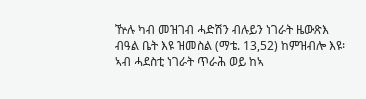ዅሉ ካብ መዝገብ ሓድሽን ብሉይን ነገራት ዜውጽእ ብዓል ቤት እዩ ዝመስል (ማቴ. 13,52) ከምዝብሎ እዩ፡ ኣብ ሓደስቲ ነገራት ጥራሕ ወይ ከኣ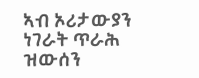ኣብ ኦሪታውያን ነገራት ጥራሕ ዝውሰን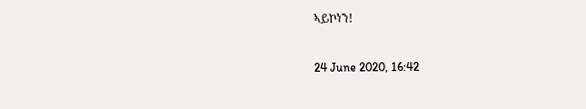ኣይኮነን!

24 June 2020, 16:42